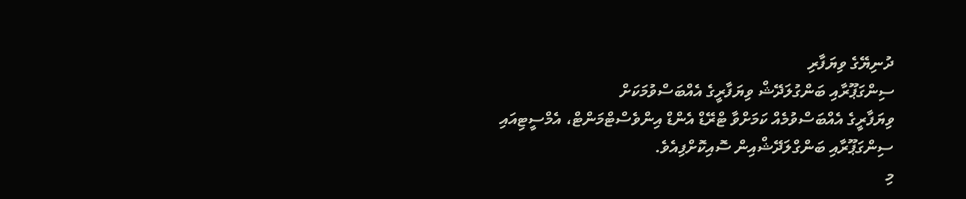ދުނިޔޭގެ ވިޔަފާރި
ސިންގަޕޫރާއި ބަންގުލަދޭޝް ވިޔަފާރީގެ އެއްބަސްވުމަކަށް
ވިޔަފާރީގެ އެއްބަސްވުމެއް ކަމަށްވާ ޓްރޭޑް އެންޑް އިންވެސްޓްމަންޓް، އެމްސީޓިއައި ސިންގަޕޫރާއި ބަންގްލަދޭޝްއިން ސޮއިކޮށްފިއެވެ.
މި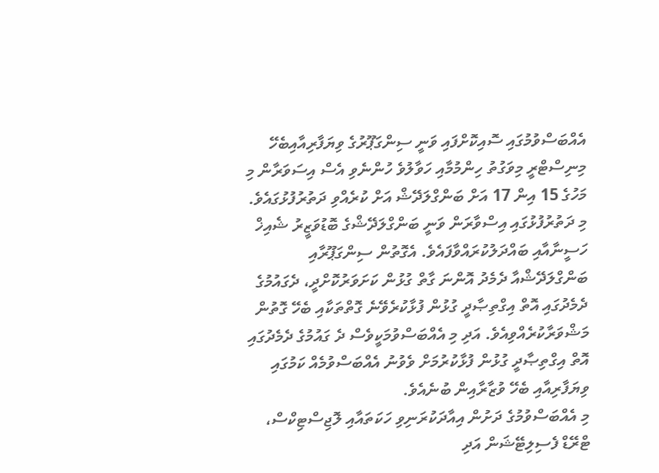އެއްބަސްވުމުގައި ސޮއިކޮށްފައި ވަނީ ސިންގަޕޫރުގެ ވިޔަފާރިއާއިބެހޭ މިނިސްޓްރީ މިވަގުތު ހިންމުމާއި ހަވާލުވެ ހުންނެވި އެސް އިސަވަރާން މި މަހުގެ 15 އިން 17 އަށް ބަންގްލަދޭޝް އަށް ކުރެއްވި ދަތުރުފުޅުގައެވެ.
މި ދަތުރުފުޅުގައި އިސްވާރަން ވަނީ ބަންގްލަދޭޝްގެ ބޮޑުވަޒީރު ޝެއިޚް ހަސީނާއާއި ބައްދަލުކުރައްވާފައެވެ. އެގޮތުން ސިންގަޕޫރާއި ބަންގްލަދޭޝްއާ ދެމެދު އޮންނަ ގާތް ގުޅުން ކަށަވަރުކޮށްދީ، ދެގައުމުގެ ދެމެދުގައި އޮތް އިގްތިޞާދީ ގުޅުން ފުޅާކުރެވޭނެ ގޮތްތަކާއި ބެހޭ ގޮތުން މަޝްވަރާކުރެއްވިއެވެ. އަދި މި އެއްބަސްވުމަކީވެސް ދެ ގައުމުގެ ދެމެދުގައި އޮތް އިގްތިޞާދީ ގުޅުން ފުޅާކުރުމަށް ވެވުނު އެއްބަސްވުމެއް ކަމުގައި ވިޔަފާރިއާއި ބެހޭ ވުޒާރާއިން ބުނެއެވެ.
މި އެއްބަސްވުމުގެ ދަށުން އިއާދަކުރަނިވި ހަކަތައާއި ލޮޖިސްޓިކްސް، ޓްރޭޑް ފެސިލިޓޭޝަން އަދި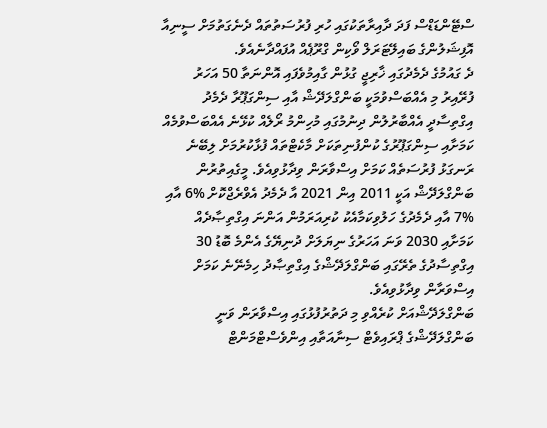ސްޓޭންޑަޑްސް ފަދަ ދާއިރާތަކުގައި ހުރި ފުރުސަތުތައް ދެނެގަތުމަށް ސީނިއާ އޮފިޝަލުންގެ ބައިލޭޓަރަލް ވޯކިން ގްރޫޕެއް އުފައްދާނެއެވެ.
ދެ ގައުމުގެ ދެމެދުގައި ޚާރިޖީ ގުޅުން ގާއިމުވެފައި އޮންނަތާ 50 އަހަރު ފުރޭއިރު މި އެއްބަސްވުމަކީ ބަންގްލަދޭޝް އާއި ސިންގަޕޫރާ ދެމެދު އިގްތިސާދީ އެއްބާރުލުން ދިނުމުގައި މުހިންމު ރޯލެއް ކުޅޭނެ އެއްބަސްވުމެއް ކަމަށާއި ސިންގަޕޫރުގެ ކުންފުނިތަކަށް މާކެޓްތައް ފުޅާކުރުމަށް ލިބޭނެ ރަނގަޅު ފުރުސަތެއް ކަމަށް އިސްވާރަން ވިދާޅުވިއެވެ. މީގެއިތުރުން ބަންގްލަދޭޝް އަކީ 2011 އިން 2021 އާ ދެމެދު އެވްރެޖްކޮށް %6 އާއި %7 އާއި ދެމެދުގެ ހަލުވިކަމާއެކު ކުރިއަރަމުން އަންނަ އިގްތިޞާދެއް ކަމަށާއި 2030 ވަނަ އަހަރުގެ ނިޔަލަށް ދުނިޔޭގެ އެންމެ ބޮޑު 30 އިގްތިސާދުގެ ތެރޭގައި ބަންގްލަދޭޝްގެ އިގްތިޞާދު ހިމެނޭނެ ކަމަށް އިސްވަރާން ވިދާޅުވިއެވެ.
ބަންގްލަދޭޝްއަށް ކުރެއްވި މި ދަތުރުފުޅުގައި އިސްވާރަން ވަނީ ބަންގްލަދޭޝްގެ ޕްރައިވެޓް ސިނާއަތާއި އިންވެސްޓްމަންޓް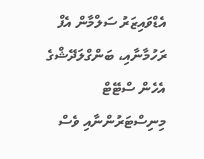އެޑްވައިޒަރު ސަލްމާން އެފް ރަހުމާނާއި، ބަންގްލަދޭޝްގެ އެހެން ސްޓޭޓް މިނިސްޓަރުންނާއި ވެސް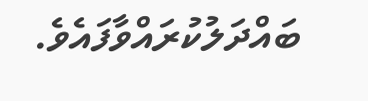ބައްދަލުކުރައްވާފައެވެ.